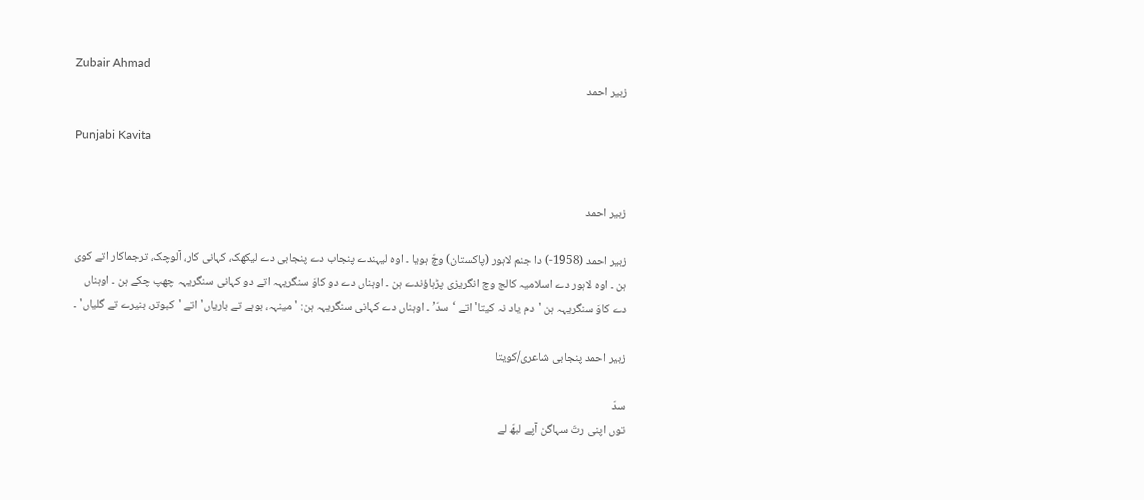Zubair Ahmad
زبیر احمد

Punjabi Kavita


زبیر احمد

زبیر احمد (1958-) دا جنم لاہور (پاکستان) وچّ ہویا ۔ اوہ لیہندے پنجاب دے پنجابی دے لیکھک، کہانی کار، آلوچک، ترجماکار اتے کوی ہن ۔ اوہ لاہور دے اسلامیہ کالج وچ انگریزی پڑہاؤندے ہن ۔ اوہناں دے دو کاوَ سنگریہہ اتے دو کہانی سنگریہہ چھپ چکے ہن ۔ اوہناں دے کاوَ سنگریہہ ہن 'دم یاد نہ کیتا' اتے ‘سدّ’ ۔ اوہناں دے کہانی سنگریہہ ہن: 'مینہہ، بوہے تے باریاں' اتے 'کبوتر، بنیرے تے گلیاں' ۔

زبیر احمد پنجابی شاعری/کویتا

سدّ
توں اپنی رتّ سہاگن آپے لبھّ لے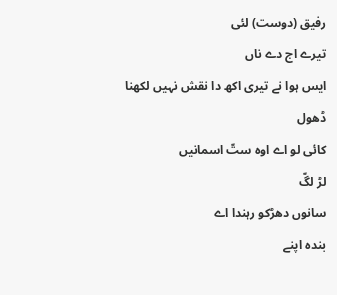رفیق (دوست) لئی
تیرے اج دے ناں
ایس ہوا نے تیری اکھ دا نقش نہیں لکھنا
ڈھول
کائی لو اے اوہ ستّ اسمانیں
لڑ لگّ
سانوں دھڑکو رہندا اے
بندہ اپنے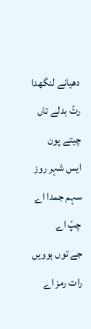دھیانے لنگھدا
رتّ بدلے تاں چیتے پون
ایس شہر روز سہم جمدا اے
چپّ اے
جے توں ہوویں رات رمز اے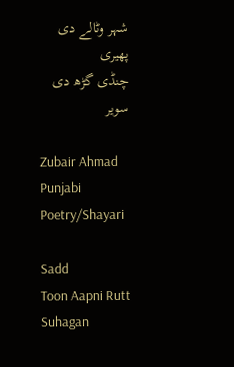شہر وٹالے دی پھیری
چنڈی گڑھ دی سویر

Zubair Ahmad Punjabi Poetry/Shayari

Sadd
Toon Aapni Rutt Suhagan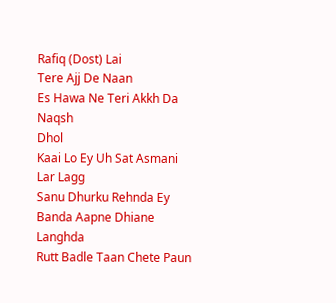Rafiq (Dost) Lai
Tere Ajj De Naan
Es Hawa Ne Teri Akkh Da Naqsh
Dhol
Kaai Lo Ey Uh Sat Asmani
Lar Lagg
Sanu Dhurku Rehnda Ey
Banda Aapne Dhiane Langhda
Rutt Badle Taan Chete Paun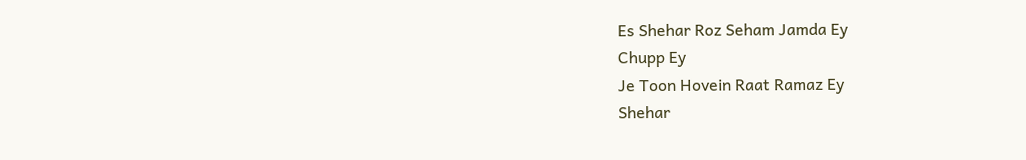Es Shehar Roz Seham Jamda Ey
Chupp Ey
Je Toon Hovein Raat Ramaz Ey
Shehar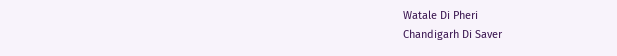Watale Di Pheri
Chandigarh Di Saver